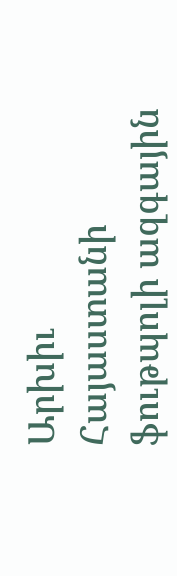Արխիւ
Հայաստանի ֆութպոլի ազգային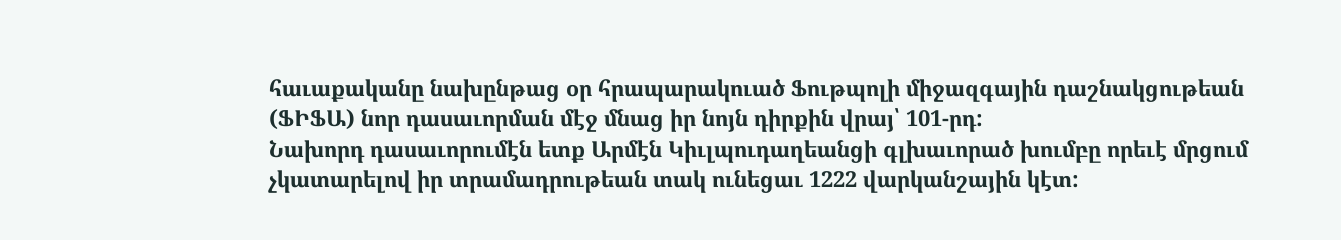հաւաքականը նախընթաց օր հրապարակուած Ֆութպոլի միջազգային դաշնակցութեան (ՖԻՖԱ) նոր դասաւորման մէջ մնաց իր նոյն դիրքին վրայ՝ 101-րդ:
Նախորդ դասաւորումէն ետք Արմէն Կիւլպուդաղեանցի գլխաւորած խումբը որեւէ մրցում չկատարելով իր տրամադրութեան տակ ունեցաւ 1222 վարկանշային կէտ: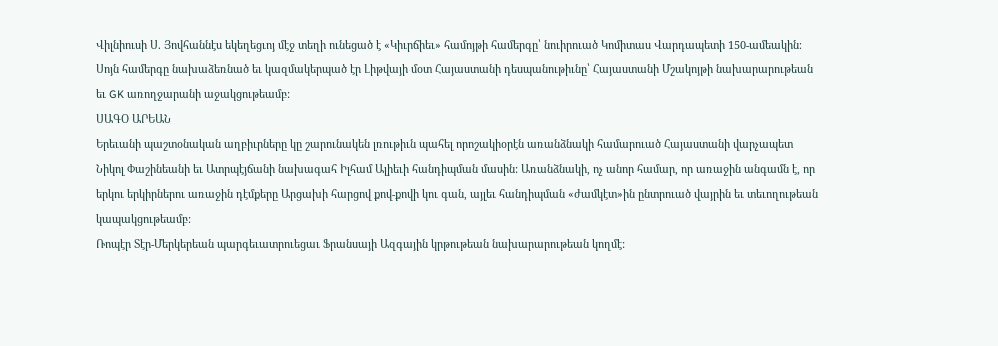Վիլնիուսի Ս. Յովհաննէս եկեղեցւոյ մէջ տեղի ունեցած է «Կիւրճիեւ» համոյթի համերգը՝ նուիրուած Կոմիտաս Վարդապետի 150-ամեակին։ Սոյն համերգը նախաձեռնած եւ կազմակերպած էր Լիթվայի մօտ Հայաստանի դեսպանութիւնը՝ Հայաստանի Մշակոյթի նախարարութեան եւ GK առողջարանի աջակցութեամբ:
ՍԱԳՕ ԱՐԵԱՆ
Երեւանի պաշտօնական աղբիւրները կը շարունակեն լռութիւն պահել որոշակիօրէն առանձնակի համարուած Հայաստանի վարչապետ Նիկոլ Փաշինեանի եւ Ատրպէյճանի նախագահ Իլհամ Ալիեւի հանդիպման մասին: Առանձնակի, ոչ անոր համար, որ առաջին անգամն է, որ երկու երկիրներու առաջին դէմքերը Արցախի հարցով քով-քովի կու գան, այլեւ հանդիպման «ժամկէտ»ին ընտրուած վայրին եւ տեւողութեան կապակցութեամբ:
Ռոպէր Տէր-Մերկերեան պարգեւատրուեցաւ Ֆրանսայի Ազգային կրթութեան նախարարութեան կողմէ: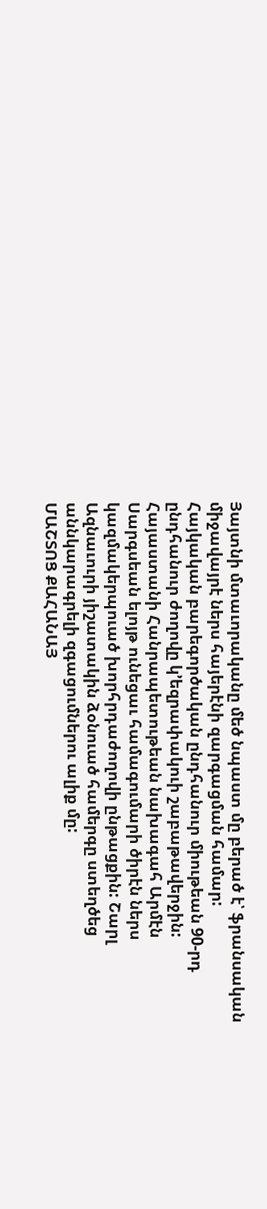Յայտնի մտաւորականը մեծ նպաստ մը բերած է՝ ֆրանսական միջավայրէ ներս հայերէնի զարգացման համար:
Հայկական բարեգործական ընդհանուր միութեան 90-րդ ընդհանուր ժողովը կ՚եզրափակուի շաբաթավերջին:
Հայաստանի Հանրապետութեան նախագահ Արմէն Սարգսեան ելոյթ ունեցաւ համագումարի ծիրէն ներս կազմակերպուած խորհրդաժողովի ընթացքին: Շարլ Ազնաւուրի յիշատակին ձօնուած համերգը ստեղծեց աննկարագրելի զգացումներու ալիք մը:
ՄԱՇՏՈՑ ՔԱՀԱՆԱՅ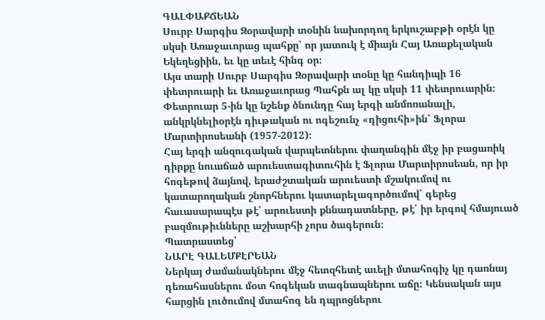ԳԱԼՓԱՔՃԵԱՆ
Սուրբ Սարգիս Զօրավարի տօնին նախորդող երկուշաբթի օրէն կը սկսի Առաջաւորաց պահքը՝ որ յատուկ է միայն Հայ Առաքելական Եկեղեցիին, եւ կը տեւէ հինգ օր։
Այս տարի Սուրբ Սարգիս Զօրավարի տօնը կը հանդիպի 16 փետրուարի եւ Առաջաւորաց Պահքն ալ կը սկսի 11 փետրուարին։
Փետրուար 5-ին կը նշենք ծնունդը հայ երգի անմոռանալի, անկրկնելիօրէն դիւթական ու ոգեշունչ «դիցուհի»ին՝ Ֆլորա Մարտիրոսեանի (1957-2012)։
Հայ երգի անզուգական վարպետներու փաղանգին մէջ իր բացառիկ դիրքը նուաճած արուեստագիտուհին է Ֆլորա Մարտիրոսեան, որ իր հոգեթով ձայնով, երաժշտական արուեստի մշակումով ու կատարողական շնորհներու կատարելագործումով՝ գերեց հաւասարապէս թէ՛ արուեստի քննադատները, թէ՛ իր երգով հմայուած բազմութիւնները աշխարհի չորս ծագերուն։
Պատրաստեց՝
ՆԱՐԷ ԳԱԼԵՄՔԷՐԵԱՆ
Ներկայ ժամանակներու մէջ հետզհետէ աւելի մտահոգիչ կը դառնայ դեռահասներու մօտ հոգեկան տագնապներու աճը: Կենսական այս հարցին լուծումով մտահոգ են դպրոցներու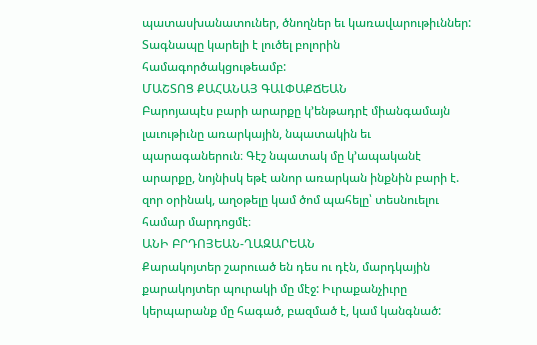պատասխանատուներ, ծնողներ եւ կառավարութիւններ: Տագնապը կարելի է լուծել բոլորին համագործակցութեամբ:
ՄԱՇՏՈՑ ՔԱՀԱՆԱՅ ԳԱԼՓԱՔՃԵԱՆ
Բարոյապէս բարի արարքը կ՚ենթադրէ միանգամայն լաւութիւնը առարկային, նպատակին եւ պարագաներուն։ Գէշ նպատակ մը կ՚ապականէ արարքը, նոյնիսկ եթէ անոր առարկան ինքնին բարի է. զոր օրինակ, աղօթելը կամ ծոմ պահելը՝ տեսնուելու համար մարդոցմէ։
ԱՆԻ ԲՐԴՈՅԵԱՆ-ՂԱԶԱՐԵԱՆ
Քարակոյտեր շարուած են դես ու դէն, մարդկային քարակոյտեր պուրակի մը մէջ: Իւրաքանչիւրը կերպարանք մը հագած, բազմած է, կամ կանգնած: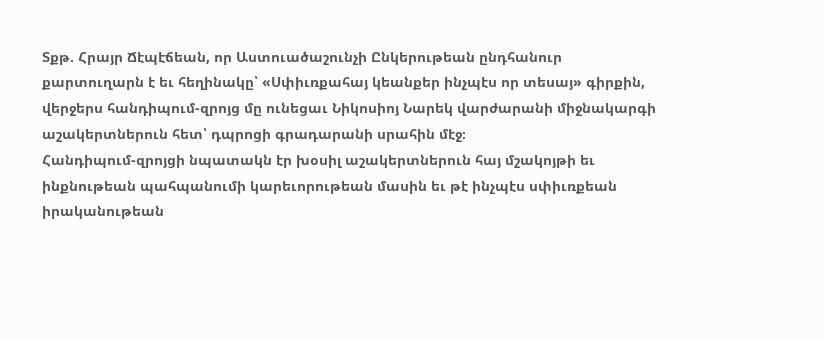Տքթ. Հրայր Ճէպէճեան, որ Աստուածաշունչի Ընկերութեան ընդհանուր քարտուղարն է եւ հեղինակը՝ «Սփիւռքահայ կեանքեր ինչպէս որ տեսայ» գիրքին, վերջերս հանդիպում-զրոյց մը ունեցաւ Նիկոսիոյ Նարեկ վարժարանի միջնակարգի աշակերտներուն հետ՝ դպրոցի գրադարանի սրահին մէջ։
Հանդիպում-զրոյցի նպատակն էր խօսիլ աշակերտներուն հայ մշակոյթի եւ ինքնութեան պահպանումի կարեւորութեան մասին եւ թէ ինչպէս սփիւռքեան իրականութեան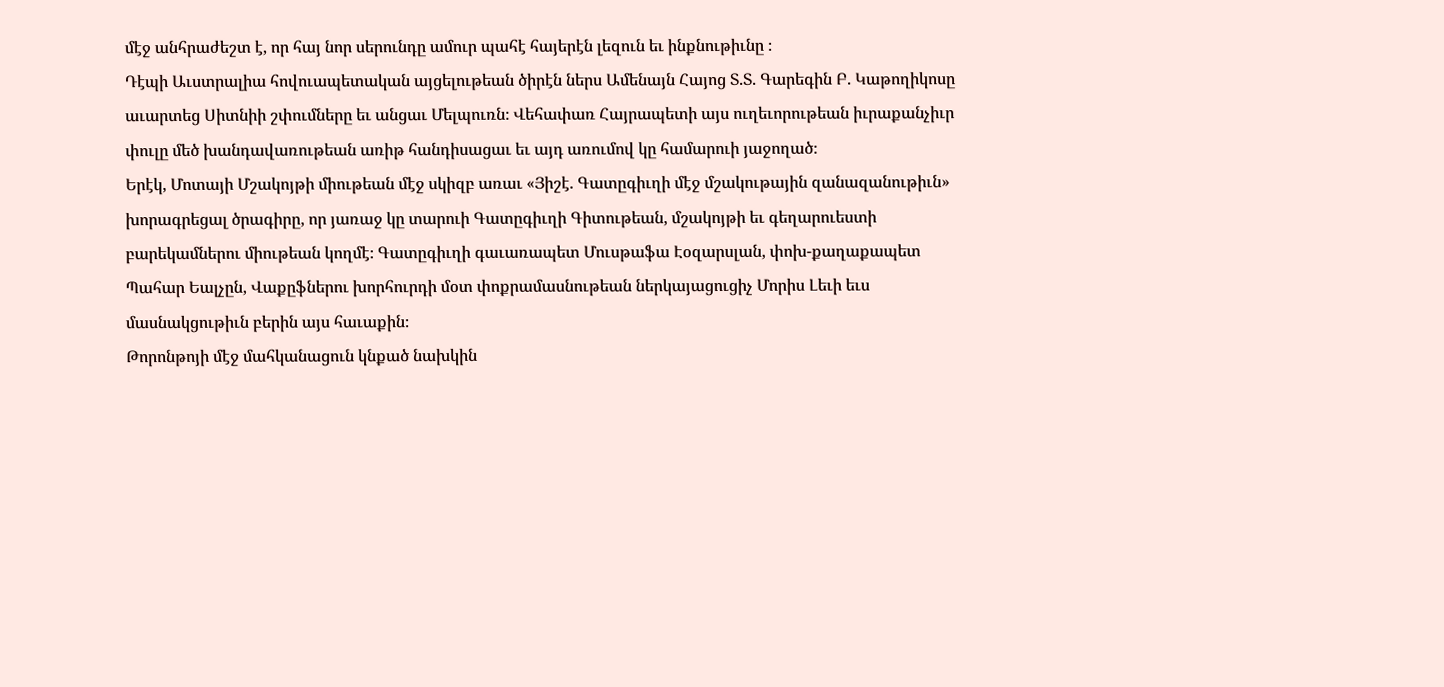մէջ անհրաժեշտ է, որ հայ նոր սերունդը ամուր պահէ հայերէն լեզուն եւ ինքնութիւնը ։
Դէպի Աւստրալիա հովուապետական այցելութեան ծիրէն ներս Ամենայն Հայոց Տ.Տ. Գարեգին Բ. Կաթողիկոսը աւարտեց Սիտնիի շփումները եւ անցաւ Մելպուռն։ Վեհափառ Հայրապետի այս ուղեւորութեան իւրաքանչիւր փուլը մեծ խանդավառութեան առիթ հանդիսացաւ եւ այդ առումով կը համարուի յաջողած։
Երէկ, Մոտայի Մշակոյթի միութեան մէջ սկիզբ առաւ «Յիշէ. Գատըգիւղի մէջ մշակութային զանազանութիւն» խորագրեցալ ծրագիրը, որ յառաջ կը տարուի Գատըգիւղի Գիտութեան, մշակոյթի եւ գեղարուեստի բարեկամներու միութեան կողմէ։ Գատըգիւղի գաւառապետ Մուսթաֆա Էօզարսլան, փոխ-քաղաքապետ Պահար Եալչըն, Վաքըֆներու խորհուրդի մօտ փոքրամասնութեան ներկայացուցիչ Մորիս Լեւի եւս մասնակցութիւն բերին այս հաւաքին։
Թորոնթոյի մէջ մահկանացուն կնքած նախկին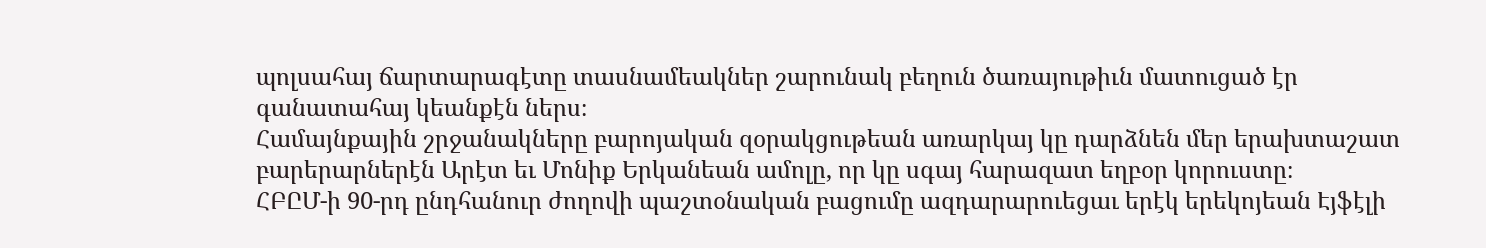պոլսահայ ճարտարագէտը տասնամեակներ շարունակ բեղուն ծառայութիւն մատուցած էր գանատահայ կեանքէն ներս։
Համայնքային շրջանակները բարոյական զօրակցութեան առարկայ կը դարձնեն մեր երախտաշատ բարերարներէն Արէտ եւ Մոնիք Երկանեան ամոլը, որ կը սգայ հարազատ եղբօր կորուստը։
ՀԲԸՄ-ի 90-րդ ընդհանուր ժողովի պաշտօնական բացումը ազդարարուեցաւ երէկ երեկոյեան Էյֆէլի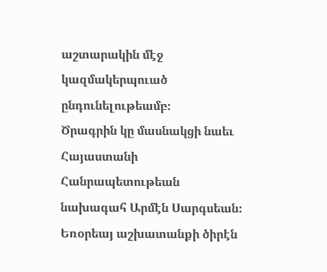աշտարակին մէջ կազմակերպուած ընդունելութեամբ։
Ծրագրին կը մասնակցի նաեւ Հայաստանի Հանրապետութեան նախագահ Արմէն Սարգսեան։ Եռօրեայ աշխատանքի ծիրէն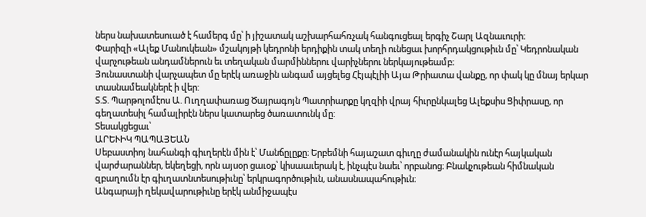ներս նախատեսուած է համերգ մը՝ ի յիշատակ աշխարհահռչակ հանգուցեալ երգիչ Շարլ Ազնաւուրի։
Փարիզի «Ալեք Մանուկեան» մշակոյթի կեդրոնի երդիքին տակ տեղի ունեցաւ խորհրդակցութիւն մը՝ Կեդրոնական վարչութեան անդամներուն եւ տեղական մարմիններու վարիչներու ներկայութեամբ։
Յունաստանի վարչապետ մը երէկ առաջին անգամ այցելեց Հէյպէլիի Այա Թրիատա վանքը, որ փակ կը մնայ երկար տասնամեակներէ ի վեր:
Տ.Տ. Պարթոլոմէոս Ա. Ուղղափառաց Ծայրագոյն Պատրիարքը կղզիի վրայ հիւրընկալեց Ալեքսիս Ցիփրասը, որ գեղատեսիլ համալիրէն ներս կատարեց ծառատունկ մը:
Տեսակցեցաւ՝
ԱՐԵՒԻԿ ՊԱՊԱՅԵԱՆ
Սեբաստիոյ նահանգի գիւղերէն մին է՝ Մանճըլըքը։ Երբեմնի հայաշատ գիւղը ժամանակին ունէր հայկական վարժարաններ, եկեղեցի, որն այսօր ցաւօք՝ կիսաաւերակ է, ինչպէս նաեւ՝ որբանոց։ Բնակչութեան հիմնական զբաղումն էր գիւղատնտեսութիւնը՝ երկրագործութիւն, անասնապահութիւն։
Անգարայի ղեկավարութիւնը երէկ անմիջապէս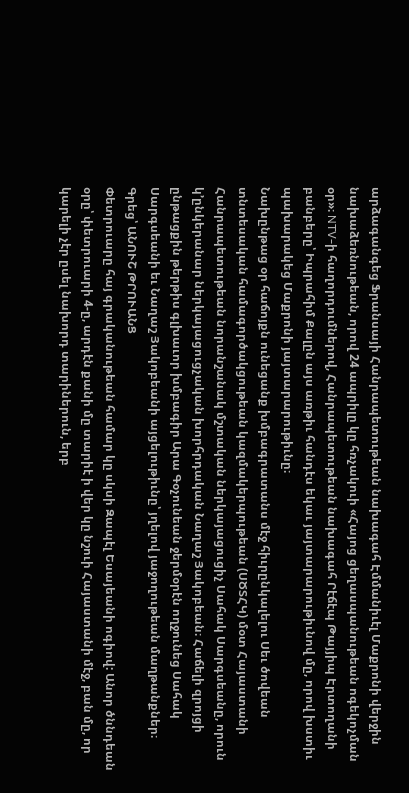արձագանգեց Ֆրանսայի Հանրապետութեան նախագահ Էմմանիւէլ Մաքրոնի վերջին նախաձեռնութեան, որով 24 ապրիլը կը հռչակուի «Հայոց ցեղասպանութեան ոգեկոչման օր»։ NTV-ի հաղորդումներով, Հանրապետութեան նախագահ Րէճէպ Թայյիպ Էրտողանի բանբերը՝ Իպրահիմ Քալըն այս առթիւ հանդէս եկաւ յայտարարութիւնով մը, որով խստիւ պախարակեց Մաքրոնի յայտարարութիւնը։
Նախընթաց օր հաճոյքն ունեցանք խմբագրատանս մէջ հիւրընկալելու Սեւ ծովեան տնտեսական համագործակցութեան կազմակերպութեան (ՍԾՏՀԿ) մօտ Հայաստանի Հանրապետութեան նորանշանակ մշտական ներկայացուցիչ Սահակ Սարգսեանը, որուն կ՚ընկերանար ներկայացուցչական խորհրդական Նաղաշ Յակոբեան։ Հաճելի զրոյցի ընթացքին թերթիս գլխաւոր խմբագիր Արա Գօչունեան ջերմօրէն ողջունեց Սահակ Սարգսեանի եւ Նաղաշ Յակոբեանի այցելութիւնը՝ յղելով յաջողութեան մաղթանքներ։
Գրեց՝ ԱՆՈՒՇ ԹՐՈՒԱՆՑ
Փետրուարը հայ գրականութեան համար կը սկսի Զապէլ Եսայեանի ոգիով: Անոր ծննդեան օրը՝ փետրուարի 4-ը, արդէն քանի մը տարիէ ի վեր կը նշուի Հայաստանի մէջ, բան մը, որ կարելի չէր ըսել նախորդ տարիներուն, երբ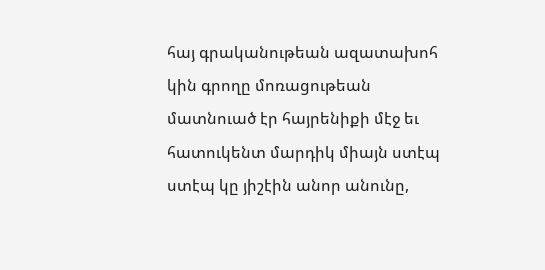հայ գրականութեան ազատախոհ կին գրողը մոռացութեան մատնուած էր հայրենիքի մէջ եւ հատուկենտ մարդիկ միայն ստէպ ստէպ կը յիշէին անոր անունը,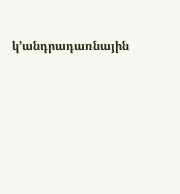կ՚անդրադառնային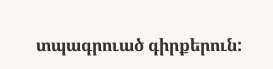տպագրուած գիրքերուն: